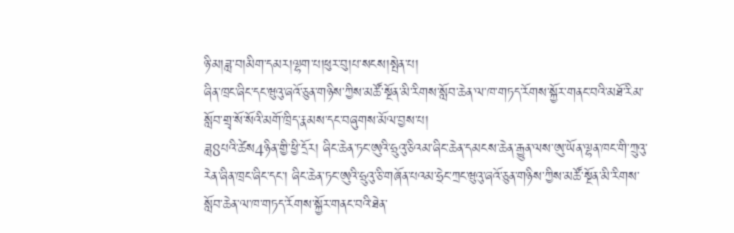ཉི་མ།ཟླ་བ།མིག་དམར།ལྷག་པ།ཕུར་བུ།པ་སངས།སྤེན་པ།
ཞིན་ཁྲང་ཞིང་དང་ཝུའུ་ཞའོ་ཅུན་གཉིས་ཀྱིས་མཚོ་སྔོན་མི་རིགས་སློབ་ཆེན་ལ་ཁ་གཏད་རོགས་སྐྱོར་གནང་བའི་མཐོ་རིམ་སློབ་གྲྭ་སོ་སོའི་མགོ་ཁྲིད་རྣམས་དང་བཞུགས་མོལ་བྱས་པ།
ཟླ8པའི་ཚེས4ཉིན་གྱི་ཕྱི་དྲོར། ཞིང་ཆེན་ཏང་ཨུའི་ཧྲུའུ་ཅིའམ་ཞིང་ཆེན་དམངས་ཆེན་རྒྱུན་ལས་ཨུ་ཡོན་ལྷན་ཁང་གི་ཀྲུའུ་རེན་ཞིན་ཁྲང་ཞིང་དང་། ཞིང་ཆེན་ཏང་ཨུའི་ཧྲུའུ་ཅི་གཞོན་པའམ་ཧྲེང་ཀྲང་ཝུའུ་ཞའོ་ཅུན་གཉིས་ཀྱིས་མཚོ་སྔོན་མི་རིགས་སློབ་ཆེན་ལ་ཁ་གཏད་རོགས་སྐྱོར་གནང་བའི་ཐེན་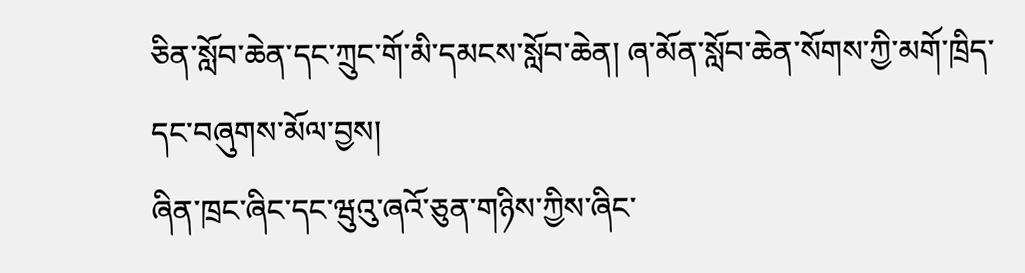ཅིན་སློབ་ཆེན་དང་ཀྲུང་གོ་མི་དམངས་སློབ་ཆེན། ཞ་མོན་སློབ་ཆེན་སོགས་ཀྱི་མགོ་ཁྲིད་དང་བཞུགས་མོལ་བྱས།
ཞིན་ཁྲང་ཞིང་དང་ཝུའུ་ཞའོ་ཅུན་གཉིས་ཀྱིས་ཞིང་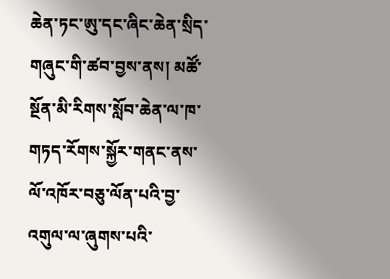ཆེན་ཏང་ཨུ་དང་ཞིང་ཆེན་སྲིད་གཞུང་གི་ཚབ་བྱས་ནས། མཚོ་སྔོན་མི་རིགས་སློབ་ཆེན་ལ་ཁ་གཏད་རོགས་སྐྱོར་གནང་ནས་ལོ་འཁོར་བཅུ་ལོན་པའི་བྱ་འགུལ་ལ་ཞུགས་པའི་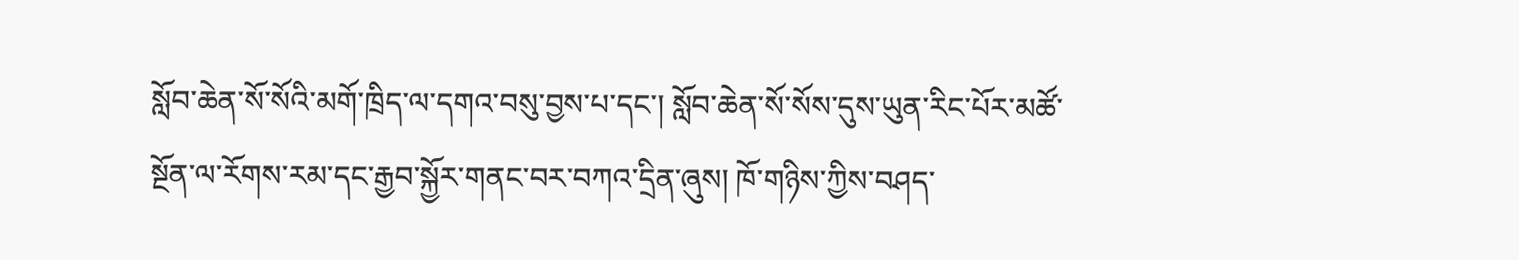སློབ་ཆེན་སོ་སོའི་མགོ་ཁྲིད་ལ་དགའ་བསུ་བྱས་པ་དང་། སློབ་ཆེན་སོ་སོས་དུས་ཡུན་རིང་པོར་མཚོ་སྔོན་ལ་རོགས་རམ་དང་རྒྱབ་སྐྱོར་གནང་བར་བཀའ་དྲིན་ཞུས། ཁོ་གཉིས་ཀྱིས་བཤད་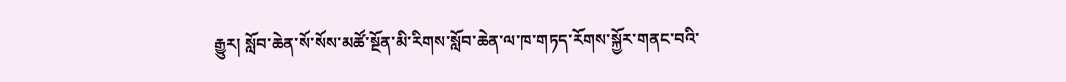རྒྱུར། སློབ་ཆེན་སོ་སོས་མཚོ་སྔོན་མི་རིགས་སློབ་ཆེན་ལ་ཁ་གཏད་རོགས་སྐྱོར་གནང་བའི་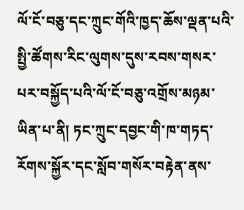ལོ་ངོ་བཅུ་དང་ཀྲུང་གོའི་ཁྱད་ཆོས་ལྡན་པའི་སྤྱི་ཚོགས་རིང་ལུགས་དུས་རབས་གསར་པར་བསྐྱོད་པའི་ལོ་ངོ་བཅུ་འགྲོས་མཉམ་ཡིན་པ་ནི། ཏང་ཀྲུང་དབྱང་གི་ཁ་གཏད་རོགས་སྐྱོར་དང་སློབ་གསོར་བརྟེན་ནས་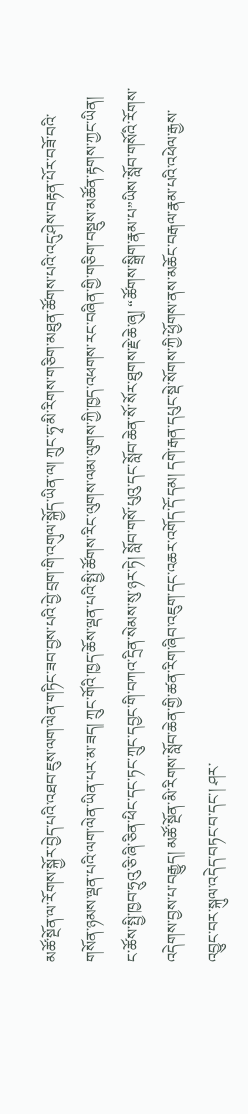མཚོ་སྔོན་ལ་རོགས་སྐྱོར་བྱེད་པའི་འཐབ་ཇུས་ལག་ལེན་གཏིང་ཟབ་བྱས་པའི་བྱེ་བྲག་གི་འགུལ་སྐྱོད་ཡིན་ལ། ཀྲུང་ཧྭ་མི་རིགས་གཅིག་མཐུན་ཚོགས་པའི་འདུ་ཤེས་བརྟན་པོར་བཟོ་བའི་གསོན་ཉམས་ལྡན་པའི་ལག་ལེན་ཡིན་པར་མ་ཟད། ཀྲུང་གོའི་ཁྱད་ཆོས་ལྡན་པའི་སྤྱི་ཚོགས་རིང་ལུགས་ལམ་ལུགས་ཀྱི་ཁྱད་འཕགས་རང་བཞིན་གྱི་གཅིག་བསྡུས་མཚོན་རྟགས་ཀྱང་ཡིན། ང་ཚོས་སྤྱི་ཁྱབ་ཧྲུའུ་ཅི་ཞི་ཅིན་ཕིང་དང་ཏང་ཀྲུང་དབྱང་གི་བཀའ་དྲིན་སེམས་སུ་ཉར་ཏེ། སློབ་གསོ་པུའུ་དང་སློབ་ཆེན་སོ་སོར་ཐུགས་རྗེ་ཆེ་ཞུ། “ཚོགས་སྒྲིག་རྣམ་པ”ཡིས་སློབ་གསོའི་རོགས་འདེགས་བྱས་པ་བརྒྱུད། མཚོ་སྔོན་མི་རིགས་སློབ་ཆེན་གྱི་ཚན་རིག་ཞིབ་འཇུག་དང་འཆར་འགོད་དོ་དམ། དགེ་རྒན་དཔུང་སྡེ་སོགས་ཀྱི་ཕྱོགས་ནས་མཆོང་བརྒལ་རྣམ་པའི་འཕེལ་རྒྱས་འབྱུང་བར་སྐུལ་འདེད་བཏང་བ་དང་། ཤར་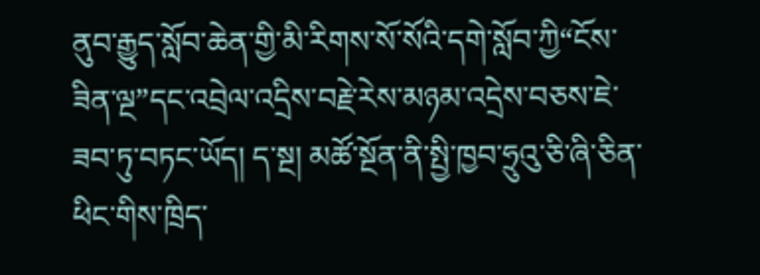ནུབ་རྒྱུད་སློབ་ཆེན་གྱི་མི་རིགས་སོ་སོའི་དགེ་སློབ་ཀྱི“ངོས་ཟིན་ལྔ”དང་འབྲེལ་འདྲིས་བརྗེ་རེས་མཉམ་འདྲེས་བཅས་ཇེ་ཟབ་ཏུ་བཏང་ཡོད། ད་སྔ། མཚོ་སྔོན་ནི་སྤྱི་ཁྱབ་ཧྲུའུ་ཅི་ཞི་ཅིན་ཕིང་གིས་ཁྲིད་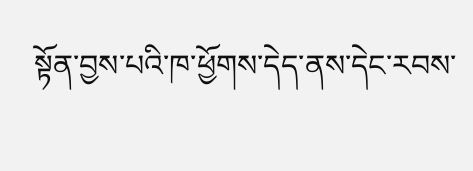སྟོན་བྱས་པའི་ཁ་ཕྱོགས་དེད་ནས་དེང་རབས་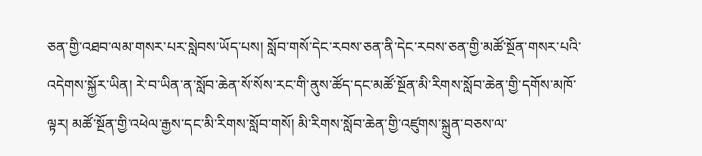ཅན་གྱི་འཐབ་ལམ་གསར་པར་སླེབས་ཡོད་པས། སློབ་གསོ་དེང་རབས་ཅན་ནི་དེང་རབས་ཅན་གྱི་མཚོ་སྔོན་གསར་པའི་འདེགས་སྐྱོར་ཡིན། རེ་བ་ཡིན་ན་སློབ་ཆེན་སོ་སོས་རང་གི་ནུས་ཚོད་དང་མཚོ་སྔོན་མི་རིགས་སློབ་ཆེན་གྱི་དགོས་མཁོ་ལྟར། མཚོ་སྔོན་གྱི་འཕེལ་རྒྱས་དང་མི་རིགས་སློབ་གསོ། མི་རིགས་སློབ་ཆེན་གྱི་འཛུགས་སྐྲུན་བཅས་ལ་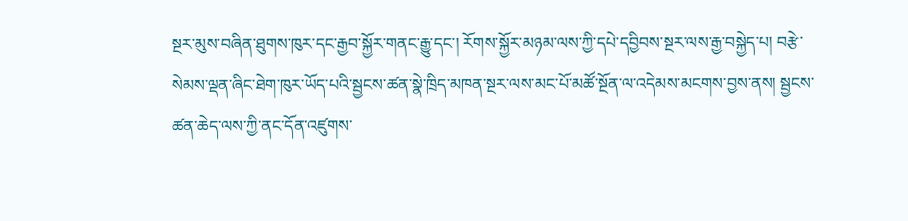སྔར་མུས་བཞིན་ཐུགས་ཁུར་དང་རྒྱབ་སྐྱོར་གནང་རྒྱུ་དང་། རོགས་སྐྱོར་མཉམ་ལས་ཀྱི་དཔེ་དབྱིབས་སྔར་ལས་རྒྱ་བསྐྱེད་པ། བརྩེ་སེམས་ལྡན་ཞིང་ཐེག་ཁུར་ཡོད་པའི་སྦྱངས་ཚན་སྣེ་ཁྲིད་མཁན་སྔར་ལས་མང་པོ་མཚོ་སྔོན་ལ་འདེམས་མངགས་བྱས་ནས། སྦྱངས་ཚན་ཆེད་ལས་ཀྱི་ནང་དོན་འཛུགས་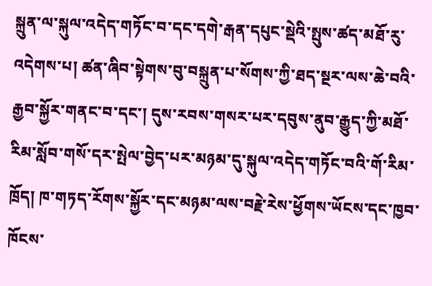སྐྲུན་ལ་སྐུལ་འདེད་གཏོང་བ་དང་དགེ་རྒན་དཔུང་སྡེའི་སྤུས་ཚད་མཐོ་རུ་འདེགས་པ། ཚན་ཞིབ་སྟེགས་བུ་བསྐྲུན་པ་སོགས་ཀྱི་ཐད་སྔར་ལས་ཆེ་བའི་རྒྱབ་སྐྱོར་གནང་བ་དང་། དུས་རབས་གསར་པར་དབུས་ནུབ་རྒྱུད་ཀྱི་མཐོ་རིམ་སློབ་གསོ་དར་སྤེལ་བྱེད་པར་མཉམ་དུ་སྐུལ་འདེད་གཏོང་བའི་གོ་རིམ་ཁྲོད། ཁ་གཏད་རོགས་སྐྱོར་དང་མཉམ་ལས་བརྗེ་རེས་ཕྱོགས་ཡོངས་དང་ཁྱབ་ཁོངས་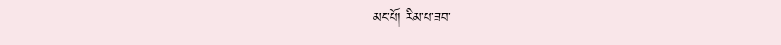མང་པོ། རིམ་པ་ཟབ་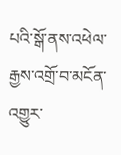པའི་སྒོ་ནས་འཕེལ་རྒྱས་འགྲོ་བ་མངོན་འགྱུར་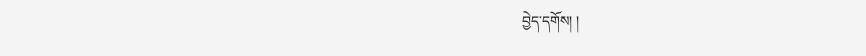བྱེད་དགོས། །